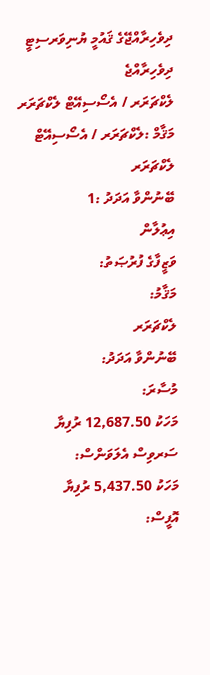ދިވެހިރާއްޖޭގެ ޤައުމީ ޔުނިވަރސިޓީ
ދިވެހިރާއްޖެ
ލެކްޗަރަރ / އެސޯސިއޭޓް ލެކްޗަރަރ
މަޤާމް :ލެކްޗަރަރ / އެސޯސިއޭޓް ލެކްޗަރަރ
ބޭނުންވާ އަދަދު :1
އިޢުލާން
ވަޒީފާގެ ފުރުޞަތު:
މަޤާމު:
ލެކްޗަރަރ
ބޭނުންވާ އަދަދު:
މުސާރަ:
މަހަކު 12,687.50 ރުފިޔާ
ސަރވިސް އެލަވަންސް:
މަހަކު 5,437.50 ރުފިޔާ
އޮފީސް: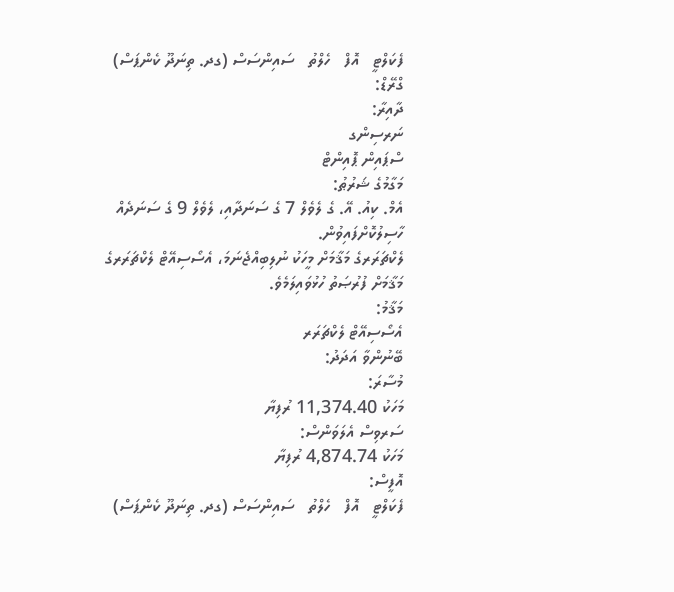ފެކަލްޓީ   އޮފް   ހެލްތު   ސައިންސަސް (ގދ. ތިނަދޫ ކެންޕަސް)
ގްރޭޑް:
ދާއިރާ:
ނަރސިންގ
ސްޕައިން ޕޮއިންޓް
މަގާމުގެ ޝަރުޠު:
އެމް. ކިއު. އޭ. ގެ ލެވެލް 7 ގެ ސަނަދާއި، ލެވެލް 9 ގެ ސަނަދެއް ހާސިލުކޮށްފައިވުން.
ލެކްޗަރަރގެ މަޤާމަށް މީހަކު ނުލިބިއްޖެނަމަ، އެސޯސިއޭޓް ލެކްޗަރަރގެ މަޤާމަށް ފުރުޞަތު ހުޅުވައިލަމެވެ.
މަޤާމު:
އެސޯސިއޭޓް ލެކްޗަރަރ
ބޭނުންވާ އަދަދު:
މުސާރަ:
މަހަކު 11,374.40 ރުފިޔާ
ސަރވިސް އެލަވަންސް:
މަހަކު 4,874.74 ރުފިޔާ
އޮފީސް:
ފެކަލްޓީ   އޮފް   ހެލްތު   ސައިންސަސް (ގދ. ތިނަދޫ ކެންޕަސް)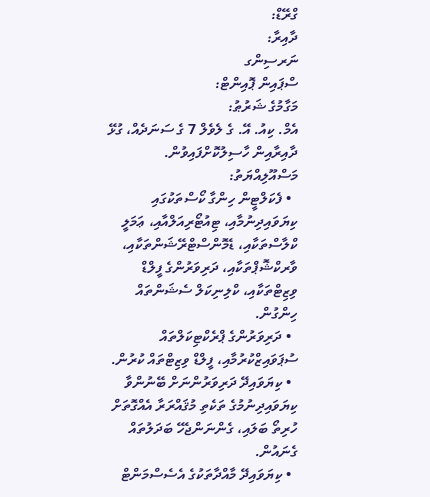ގްރޭޑް:
ދާއިރާ:
ނަރސިންގ
ސްޕައިން ޕޮއިންޓް:
މަގާމުގެ ޝަރުޠު:
އެމް. ކިއު. އޭ. ގެ ލެވެލް 7 ގެ ސަނަދެއް، ގުޅޭ ދާއިރާއިން ހާސިލުކޮށްފައިވުން.
މަސްއޫލިއްޔަތު:
  • ފެކަލްޓީން ހިންގާ ކޯސްތަކުގައި ކިޔަވައިދިނުމާއި، ޓިއުޓޯރިއަލްއާއި، ޢަމަލީ ކްލާސްތަކާއި، ޑެމޮންސްޓްރޭޝަންތަކާއި، ވާރކްޝޮޕްތަކާއި، ދަރިވަރުންގެ ފީލްޑް ވިޒިޓްތަކާއި، ކްލިނިކަލް ސެޝަންތައް ހިންގުން.
  • ދަރިވަރުންގެ ޕްރެކްޓިކަލްތައް ސުޕަވައިޒްކުރުމާއި، ފީލްޑް ވިޒިޓްތައް ކުރުން.
  • ކިޔަވައިދޭ ދަރިވަރުންނަށް ބޭނުންވާ ކިޔަވައިދިނުމުގެ ތަކެތި މުޤައްރަރާ އެއްގޮތަށް ހުރިތޯ ބަލައި، ގެންނަންޖެހޭ ބަދަލުތައް ގެނައުން.
  • ކިޔަވައިދޭ މާއްދާތަކުގެ އެސެސްމަންޓް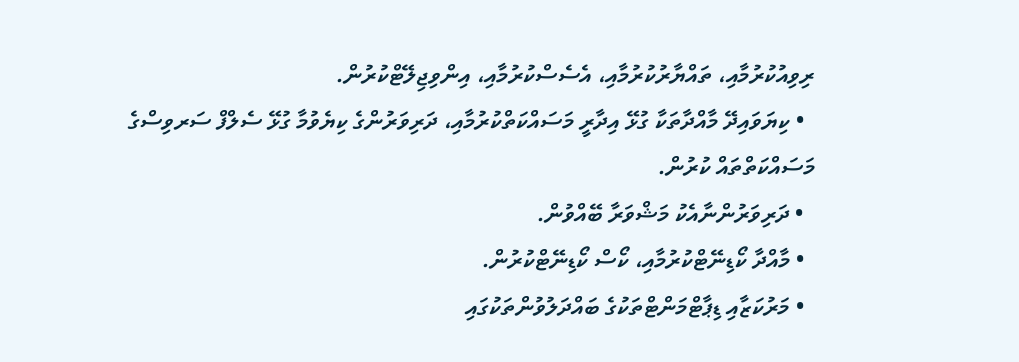ރިވިއުކުރުމާއި، ތައްޔާރުކުރުމާއި، އެސެސްކުރުމާއި، އިންވިޖިލޭޓްކުރުން.
  • ކިޔަވައިދޭ މާއްދާތަކާ ގުޅޭ އިދާރީ މަސައްކަތްކުރުމާއި، ދަރިވަރުންގެ ކިޔެވުމާ ގުޅޭ ސެލްފް ސަރވިސްގެ މަސައްކަތްތައް ކުރުން.
  • ދަރިވަރުންނާއެކު މަޝްވަރާ ބޭއްވުން.
  • މާއްދާ ކޯޑިނޭޓްކުރުމާއި، ކޯސް ކޯޑިނޭޓްކުރުން.
  • މަރުކަޒާއި ޑިޕާޓްމަންޓްތަކުގެ ބައްދަލުވުންތަކުގައި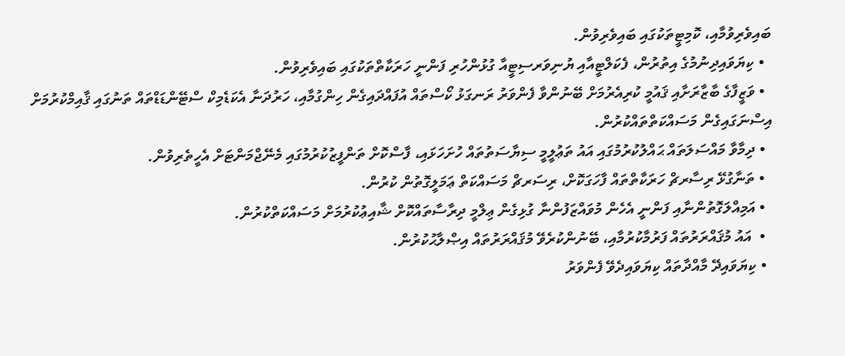ބައިވެރިވުމާއި، ކޮމިޓީތަކުގައި ބައިވެރިވުން.
  • ކިޔަވައިދިނުމުގެ އިތުރުން، ފެކަލްޓީއާއި ޔުނިވަރސިޓީއާ ގުޅުންހުރި ފަންނީ ހަރަކާތްތަކުގައި ބައިވެރިވުން.
  • ވަޒީފާގެ ބާޒާރަށާއި ޤައުމީ ކުރިއެރުމަށް ބޭނުންވާ ފެންވަރު ރަނގަޅު ކޯސްތައް އުފައްދައިގެން ހިންގުމާއި، ހަރުދަނާ އެކަޑެމިކް ސްޓޭންޑަޑްތައް ތަނުގައި ޤާއިމްކުރުމަށް އިސްނަގައިގެން މަސައްކަތްތައްކުރުން.
  • ދިމާވާ މައްސަލަތައް ޙައްލުކުރުމުގައި އައު ތަޢުލީމީ ސިޔާސަތުތައް ހުށަހަޅައި، ފާސްކޮށް ތަންފީޒުކުރުމުގައި މެނޭޖްމަންޓަށް އެހީތެރިވުން.
  • ތަނާގުޅޭ ރިސާރޗް ހަރަކާތްތައް ފާހަގަކޮށް، ރިސަރޗް މަސައްކަތް ޢަމަލީގޮތުން ކުރުން.
  • އަމިއްލަގޮތުންނާއި ފަންނީ އެހެން މުވައްޒަފުންނާ ގުޅިގެން ޢިލްމީ ދިރާސާތައްކޮށް ޝާއިޢުކުރުމަށް މަސައްކަތްކުރުން.
  •  އައު މުޤައްރަރުތައް ފަރުމާކުރުމާއި، ބޭނުންކުރެވޭ މުޤައްރަރުތައް އިޞްލާޙުކުރުން.
  • ކިޔަވައިދޭ މާއްދާތައް ކިޔަވައިދެވޭ ފެންވަރު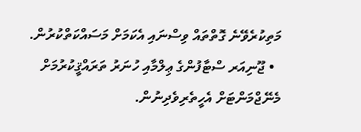މަތިކުރެވޭނެ ގޮތްތައް ވިސްނައި އެކަމަށް މަސައްކަތްކުރުން.
  • ޖޫނިއަރ ސްޓާފުންގެ ޢިލްމާއި ހުނަރު ތަރައްޤީކުރުމަށް މެނޭޖްމަންޓަށް އެހީތެރިވެދިނުން.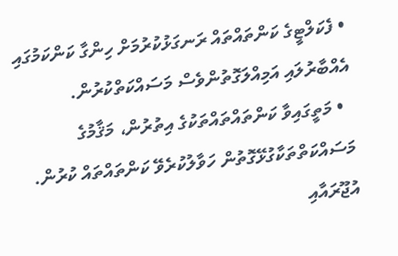• ފެކަލްޓީގެ ކަންތައްތައް ރަނގަޅުކުރުމަށް ހިންގާ ކަންކަމުގައި އެއްބާރުލައި އަމިއްލަގޮތުންވެސް މަސައްކަތްކުރުން.
  • މަތީގައިވާ ކަންތައްތައްތަކުގެ އިތުރުން، މަޤާމުގެ މަސައްކަތްތަކާގުޅޭގޮތުން ހަވާލުކުރެވޭ ކަންތައްތައް ކުރުން.
އުޖޫރައާއި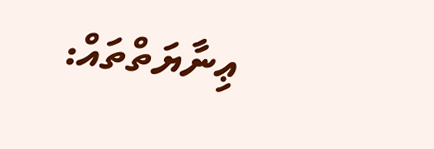ޢިނާޔަތްތައް: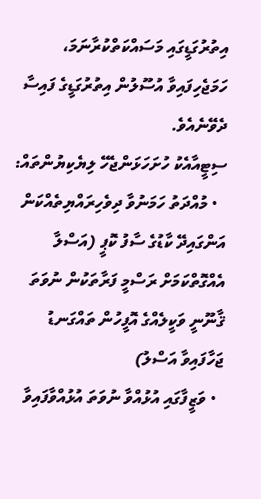އިތުރުގަޑީގައި މަސައްކަތްކުރާނަމަ، ހަމަޖެހިފައިވާ އުސޫލުން އިތުރުގަޑީގެ ފައިސާ ދެވޭނެއެވެ.
ސިޓީއާއެކު ހުށަހަޅަންޖެހޭ ލިޔެކިޔުންތައް:
  • މުއްދަތު ހަމަނުވާ ދިވެހިރައްޔިތެއްކަން އަންގައިދޭ ކާޑުގެ ސާފު ކޮޕީ (އަސްލާ އެއްގޮތްކަމަށް ރަސްމީ ފަރާތަކުން ނުވަތަ ޤާނޫނީ ވަކީލެއްގެ އޮފީހުން ތައްގަނޑު ޖަހާފައިވާ އަސްލު)
  • ވަޒީފާގައި އުޅުއްވާ ނުވަތަ އުޅުއްވާފައިވާ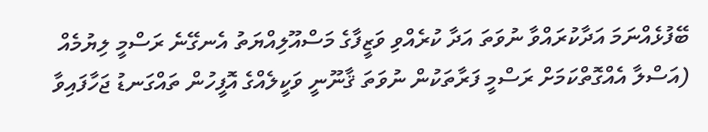ބޭފުޅެއްނަމަ އަދާކުރައްވާ ނުވަތަ އަދާ ކުރެއްވި ވަޒީފާގެ މަސްއޫލިއްޔަތު އެނގޭނެ ރަސްމީ ލިޔުމެއް (އަސްލާ އެއްގޮތްކަމަށް ރަސްމީ ފަރާތަކުން ނުވަތަ ޤާނޫނީ ވަކީލެއްގެ އޮފީހުން ތައްގަނޑު ޖަހާފައިވާ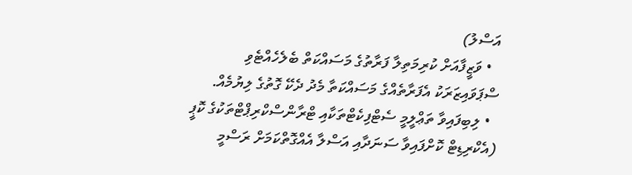އަސްލު)
  • ވަޒީފާއަށް ކުރިމަތިލާ ފަރާތުގެ މަސައްކަތް ބެލެހެއްޓެވި ސްޕަވައިޒަރަކު އެފަރާތެއްގެ މަސައްކަތާ މެދު ދެކޭ ގޮތުގެ ލިޔުމެއް.
  • ލިބިފައިވާ ތަޢްލީމީ ސެޓްފިކެޓްތަކާއި ޓްރާންސްކްރިޕްޓްތަކުގެ ކޮޕީ (އެކްރިޑިޓް ކޮށްފައިވާ ސަނަދާއި އަސްލާ އެއްގޮތްކަމަށް ރަސްމީ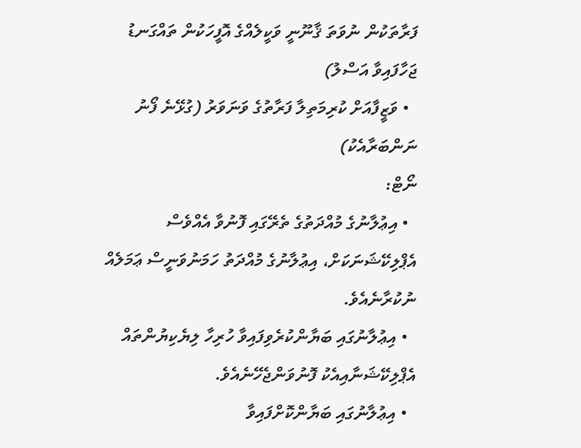ފަރާތަކުން ނުވަތަ ޤާނޫނީ ވަކީލެއްގެ އޮފީހަކުން ތައްގަނޑު ޖަހާފައިވާ އަސްލު)
  • ވަޒީފާއަށް ކުރިމަތިލާ ފަރާތުގެ ވަނަވަރު (ގުޅޭނެ ފޯނު ނަންބަރާއެކު)
ނޯޓް:
  • އިޢުލާނުގެ މުއްދަތުގެ ތެރޭގައި ފޮނުވާ އެއްވެސް އެޕްލިކޭޝަނަކަށް، އިޢުލާނުގެ މުއްދަތު ހަމަނުވަނީސް ޢަމަލެއް ނުކުރާނެއެވެ.
  • އިޢުލާނުގައި ބަޔާންކުރެވިފައިވާ ހުރިހާ ލިޔެކިޔުންތައް އެޕްލިކޭޝަނާއިއެކު ފޮނުވަންޖެހޭނެއެވެ.
  • އިޢުލާނުގައި ބަޔާންކޮށްފައިވާ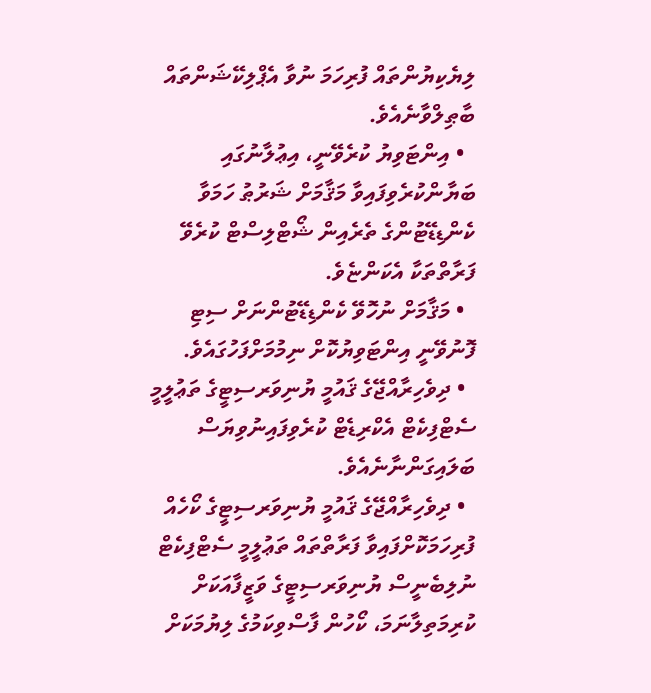ލިޔެކިޔުންތައް ފުރިހަމަ ނުވާ އެޕްލިކޭޝަންތައް ބާޠިލްވާނެއެވެ.
  • އިންޓަވިޔު ކުރެވޭނީ، އިޢުލާނުގައި ބަޔާންކުރެވިފައިވާ މަޤާމަށް ޝަރުޠު ހަމަވާ ކެންޑިޑޭޓުންގެ ތެރެއިން ޝޯޓްލިސްޓް ކުރެވޭ ފަރާތްތަކާ އެކަންޏެވެ.
  • މަޤާމަށް ނުހޮވޭ ކެންޑިޑޭޓުންނަށް ސިޓި ފޮނުވޭނީ އިންޓަވިޔުކޮށް ނިމުމަށްފަހުގައެވެ.
  • ދިވެހިރާއްޖޭގެ ޤައުމީ ޔުނިވަރސިޓީގެ ތަޢުލީމީ ސެޓްފިކެޓް އެކްރިޑެޓް ކުރެވިފައިނުވިޔަސް ބަލައިގަންނާނެއެވެ.
  • ދިވެހިރާއްޖޭގެ ޤައުމީ ޔުނިވަރސިޓީގެ ކޯހެއް ފުރިހަމަކޮށްފައިވާ ފަރާތްތައް ތަޢުލީމީ ސެޓްފިކެޓް ނުލިބެނީސް ޔުނިވަރސިޓީގެ ވަޒީފާއަކަށް ކުރިމަތިލާނަމަ، ކޯހުން ފާސްވިކަމުގެ ލިޔުމަކަށް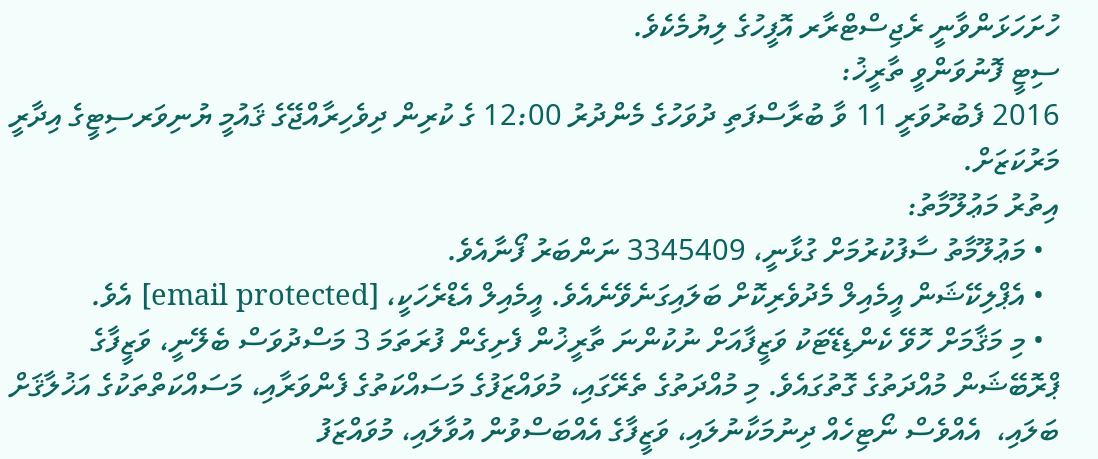ހުށަހަޅަންވާނީ ރެޖިސްޓްރާރ އޮފީހުގެ ލިޔުމެކެވެ.
ސިޓީ ފޮނުވަންވީ ތާރީޚު:
2016 ފެބުރުވަރީ 11 ވާ ބުރާސްފަތި ދުވަހުގެ މެންދުރު 12:00 ގެ ކުރިން ދިވެހިރާއްޖޭގެ ޤައުމީ ޔުނިވަރސިޓީގެ އިދާރީ މަރުކަޒަށް.
އިތުރު މަޢުލޫމާތު:
  • މަޢުލޫމާތު ސާފުކުރުމަށް ގުޅާނީ، 3345409 ނަންބަރު ފޯނާއެވެ.
  • އެޕްލިކޭޝަން އީމެއިލް މެދުވެރިކޮށް ބަލައިގަނެވޭނެއެވެ. އީމެއިލް އެޑްރެހަކީ، [email protected] އެވެ.
  • މި މަޤާމަށް ހޮވޭ ކެންޑިޑޭޓަކު ވަޒީފާއަށް ނުކުންނަ ތާރީޚުން ފެށިގެން ފުރަތަމަ 3 މަސްދުވަސް ބެލޭނީ، ވަޒީފާގެ ޕްރޮބޭޝަން މުއްދަތުގެ ގޮތުގައެވެ. މި މުއްދަތުގެ ތެރޭގައި، މުވައްޒަފުގެ މަސައްކަތުގެ ފެންވަރާއި، މަސައްކަތްތަކުގެ އަޚުލާޤަށް ބަލައި،  އެއްވެސް ނޯޓިހެއް ދިނުމަކާނުލައި، ވަޒީފާގެ އެއްބަސްވުން އުވާލައި، މުވައްޒަފު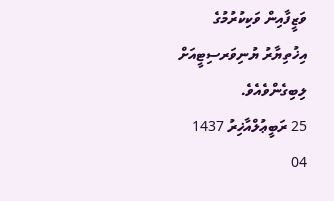ވަޒީފާއިން ވަކިކުރުމުގެ އިޚުތިޔާރު ޔުނިވަރސިޓީއަށް ލިބިގެންވެއެވެ.
25 ރަބީޢުލްއާޚިރު 1437
04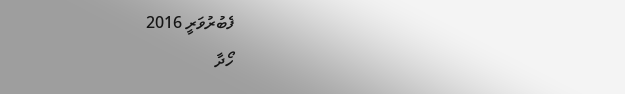ފެބުރުވަރީ 2016
ހޯދާ